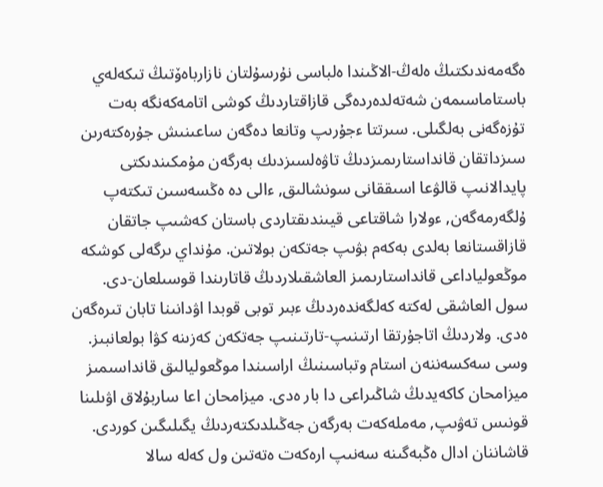ەگەمەندىكتىڭ ەلەڭ-الاڭىندا ەلباسى نۇرسۇلتان نازارباەۆتىڭ تىكەلەي باستاماسىمەن شەتەلدەردەگى قازاقتاردىڭ كوشى اتامەكەنگە بەت تۇزەگەنى بەلگىلى. سىرتتا ءجۇرىپ وتانعا دەگەن ساعىنىش جۇرەكتەرىن سىزداتقان قانداستارىمىزدىڭ تاۋەلسىزدىك بەرگەن مۇمكىندىكتى پايدالانىپ قالۋعا اسىققانى سونشالىق, ءالى دە ەڭسەسىن تىكتەپ ۇلگەرمەگەن, ءولارا شاقتاعى قيىندىقتاردى باستان كەشىپ جاتقان قازاقستانعا بەلدى بەكەم بۋىپ جەتكەن بولاتىن. مۇنداي ىرگەلى كوشكە موڭعولياداعى قانداستارىمىز العاشقىلاردىڭ قاتارىندا قوسىلعان-دى.
سول العاشقى لەكتە كەلگەندەردىڭ ءبىر توبى قوبدا اۋدانىنا تابان تىرەگەن ەدى. ولاردىڭ اتاجۇرتقا ارتىنىپ-تارتىنىپ جەتكەن كەزىنە كۋا بولعانبىز. وسى سەكسەننەن استام وتباسىنىڭ اراسىندا موڭعوليالىق قانداسىمىز ميزامحان كاكەيدىڭ شاڭىراعى دا بار ەدى. ميزامحان اعا ساربۇلاق اۋىلىنا قونىس تەۋىپ, مەملەكەت بەرگەن جەڭىلدىكتەردىڭ يگىلىگىن كوردى. قاشاننان ادال ەڭبەگىنە سەنىپ ارەكەت ەتەتىن ول كەلە سالا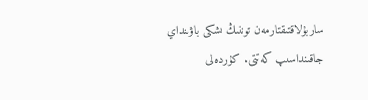ساربۇلاقتىقتارمەن توننىڭ ىشكى باۋىنداي جاقىنداسىپ كەتتى. كۇردەلى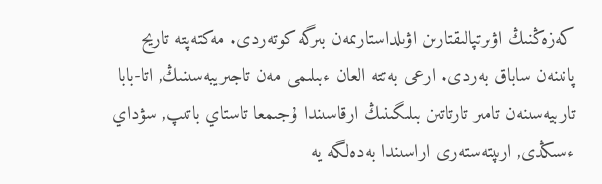كەزەڭنىڭ اۋىرتپالىقتارىن اۋىلداستارىمەن بىرگە كوتەردى. مەكتەپتە تاريح پانىنەن ساباق بەردى. ارعى بەتتە العان ءبىلىمى مەن تاجىريبەسىنىڭ, اتا-بابا تاربيەسىنەن تامىر تارتاتىن بىلىگىنىڭ ارقاسىندا ۇجىمعا تاستاي باتىپ, سۋداي ءسىڭدى, ارىپتەستەرى اراسىندا بەدەلگە يە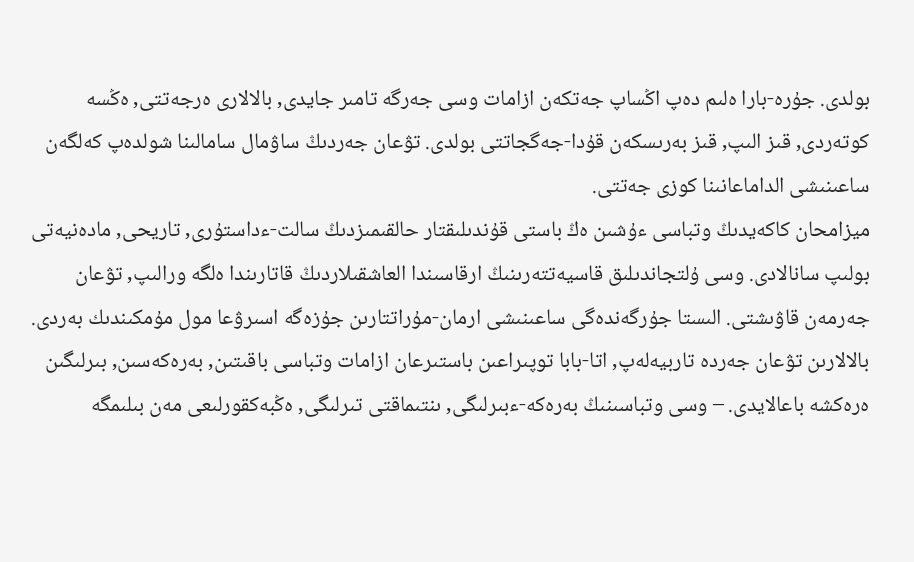بولدى. جۇرە-بارا ەلىم دەپ اڭساپ جەتكەن ازامات وسى جەرگە تامىر جايدى, بالالارى ەرجەتتى, ەڭسە كوتەردى, قىز الىپ, قىز بەرىسكەن قۇدا-جەگجاتتى بولدى. تۋعان جەردىڭ ساۋمال سامالىنا شولدەپ كەلگەن ساعىنىشى الداماعانىنا كوزى جەتتى.
ميزامحان كاكەيدىڭ وتباسى ءۇشىن ەڭ باستى قۇندىلىقتار حالقىمىزدىڭ سالت-ءداستۇرى, تاريحى, مادەنيەتى بولىپ سانالادى. وسى ۇلتجاندىلىق قاسيەتتەرىنىڭ ارقاسىندا العاشقىلاردىڭ قاتارىندا ەلگە ورالىپ, تۋعان جەرمەن قاۋىشتى. الىستا جۇرگەندەگى ساعىنىشى ارمان-مۇراتتارىن جۇزەگە اسىرۋعا مول مۇمكىندىك بەردى. بالالارىن تۋعان جەردە تاربيەلەپ, اتا-بابا توپىراعىن باستىرعان ازامات وتباسى باقىتىن, بەرەكەسىن, بىرلىگىن ەرەكشە باعالايدى. – وسى وتباسىنىڭ بەرەكە-ءبىرلىگى, ىنتىماقتى تىرلىگى, ەڭبەكقورلىعى مەن بىلىمگە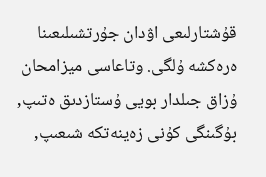قۇشتارلىعى اۋدان جۇرتشىلىعىنا ەرەكشە ۇلگى. وتاعاسى ميزامحان ۇزاق جىلدار بويى ۇستازدىق ەتىپ, بۇگىنگى كۇنى زەينەتكە شىعىپ,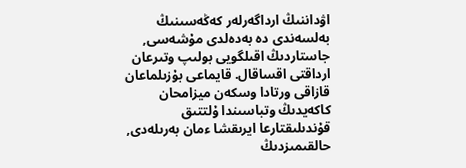اۋداننىڭ ارداگەرلەر كەڭەسىنىڭ بەلسەندى دە بەدەلدى مۇشەسى, جاستاردىڭ اقىلگويى بولىپ وتىرعان ارداقتى اقساقال. قايماعى بۇزىلماعان قازاقى ورتادا وسكەن ميزامحان كاكەيدىڭ وتباسىندا ۇلتتىق قۇندىلىقتارعا ايرىقشا ءمان بەرىلەدى, حالقىمىزدىڭ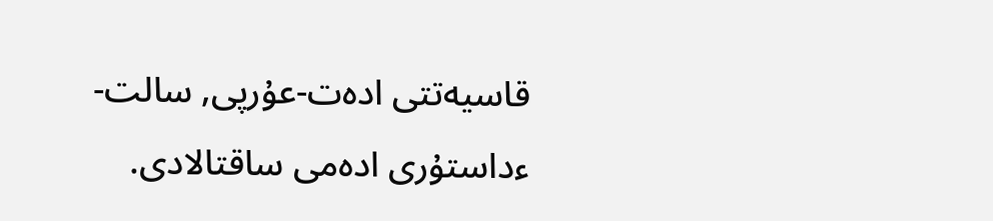قاسيەتتى ادەت-عۇرپى, سالت-ءداستۇرى ادەمى ساقتالادى.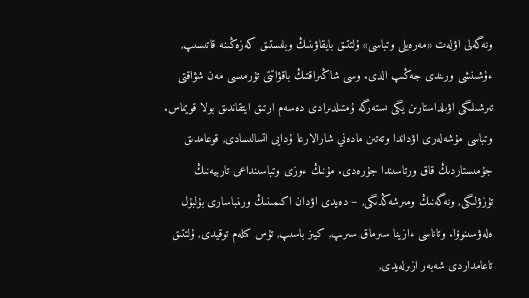ونەگەلى اۋلەت «مەرەيلى وتباسى» ۇلتتىق بايقاۋىنىڭ وبلىستىق كەزەڭىنە قاتىسىپ, ءۇشىنشى ورىندى جەڭىپ الدى. وسى شاڭىراقتىڭ باقۋاتتى تۇرمىسى مەن شۋاقتى تىرشىلىگى اۋىلداستارىن يگى ىستەرگە ۇمتىلدىرادى دەسەم ارتىق ايتقاندىق بولا قويماس. وتباسى مۇشەلەرى اۋداندا وتەتىن مادەني شارالارعا ۇدايى اتسالىسادى, قوعامدىق جۇمىستاردىڭ قاق ورتاسىندا جۇرەدى. مۇنىڭ ءوزى وتباسىنداعى تاربيەنىڭ تۇزۋلىگى, ونەگەنىڭ ومىرشەڭدىگى, – دەيدى اۋدان اكىمىنىڭ ورىنباسارى بۇلبۇل ەلەۋسىنوۆا. وتاناسى ءازينا سىرماق سىرىپ, كيىز باسىپ, تۇس كىلەم توقيدى, ۇلتتىق تاعامداردى شەبەر ازىرلەيدى,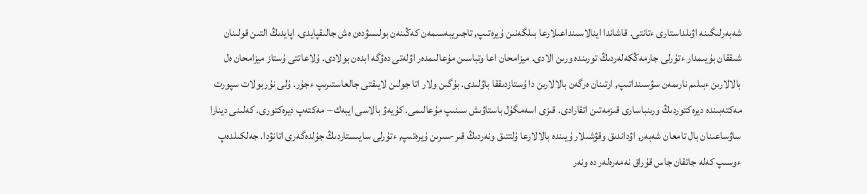شەبەرلىگىنە اۋىلداستارى ءتانتى. قاشاندا اينالاسىنداعىلارعا بىلگەنىن ۇيرەتىپ, تاجىريبەسىمەن كەڭىنەن بولىسۋدەن ەش جالىقپايدى. اپايدىڭ التىن قولىنان شىققان بۇيىمدار ءتۇرلى جارمەڭكەلەردىڭ تورىندە ورىن الادى. ميزامحان اعا وتباسىن مۇعالىمدەر اۋلەتى دەۋگە ابدەن بولادى. ۇلاعاتتى ۇستاز ميزامحان ەل بالالارىن ءبىلىم نارىمەن سۋسىنداتىپ, ارتىنان ەرگەن بالالارىن دا ۇستازدىققا باۋلىدى. بۇگىن ولار اتا جولىن لايىقتى جالعاستىرىپ ءجۇر. ۇلى نۇربولات سپورت مەكتەبىندە ديرەكتوردىڭ ورىنباسارى قىزمەتىن اتقارادى. قىزى اسەمگۇل باستاۋىش سىنىپ مۇعالىمى. كۇيەۋ بالاسى ايبەك – مەكتەپ ديرەكتورى. كەلىنى دينارا ساۋساعىنان بال تامعان شەبەر, اۋداندىق وقۋشىلار ۇيىندە بالالارعا ۇلتتىق ونەردىڭ قىر-سىرىن ۇيرەتىپ, ءتۇرلى سايىستاردىڭ جۇلدەگەرى اتانۋدا. جەلكىلدەپ ءوسىپ كەلە جاتقان جاس قۇراق نەمەرەلەر دە ونەر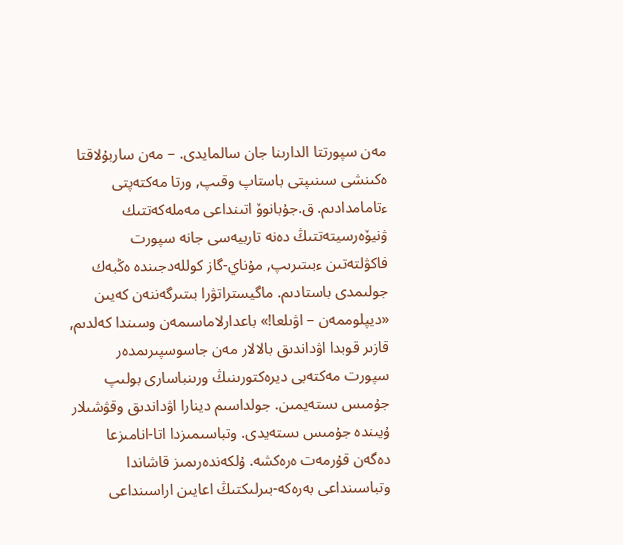مەن سپورتتا الدارىنا جان سالمايدى. – مەن ساربۇلاقتا ەكىنشى سىنىپتى باستاپ وقىپ, ورتا مەكتەپتى ءتامامدادىم. ق.جۇبانوۆ اتىنداعى مەملەكەتتىك ۋنيۆەرسيتەتتىڭ دەنە تاربيەسى جانە سپورت فاكۋلتەتىن ءبىتىرىپ, مۇناي-گاز كوللەدجىندە ەڭبەك جولىمدى باستادىم. ماگيستراتۋرا بىتىرگەننەن كەيىن «ديپلوممەن – اۋىلعا!» باعدارلاماسىمەن وسىندا كەلدىم, قازىر قوبدا اۋداندىق بالالار مەن جاسوسپىرىمدەر سپورت مەكتەبى ديرەكتورىنىڭ ورىنباسارى بولىپ جۇمىس ىستەيمىن. جولداسىم دينارا اۋداندىق وقۋشىلار ۇيىندە جۇمىس ىستەيدى. وتباسىمىزدا اتا-انامىزعا دەگەن قۇرمەت ەرەكشە. ۇلكەندەرىمىز قاشاندا وتباسىنداعى بەرەكە-بىرلىكتىڭ اعايىن اراسىنداعى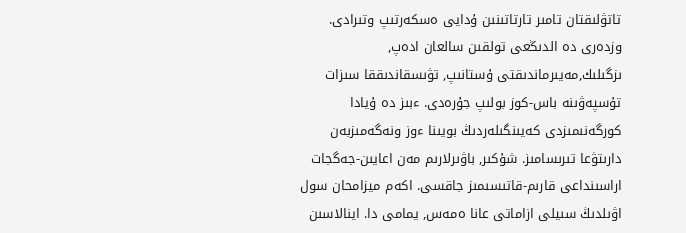تاتۋلىقتان تامىر تارتاتىنىن ۇدايى ەسكەرتىپ وتىرادى. وزدەرى دە الدىڭعى تولقىن سالعان ادەپ, ىزگىلىك,مەيىرماندىقتى ۇستانىپ, تۋىسقاندىققا سىزات تۇسپەۋىنە باس-كوز بولىپ جۇرەدى. ءبىز دە ۇيادا كورگەنىمىزدى كەيىنگىلەردىڭ بويىنا ءوز ونەگەمىزبەن دارىتۋعا تىرىسامىز. شۇكىر, باۋىرلارىم مەن اعايىن-جەگجات اراسىنداعى قارىم-قاتىسىمىز جاقسى. اكەم ميزامحان سول اۋىلدىڭ سىيلى ازاماتى عانا ەمەس, يمامى دا. اينالاسىن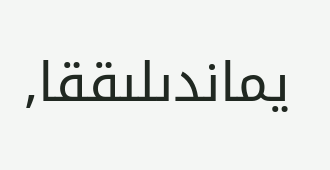يماندىلىققا,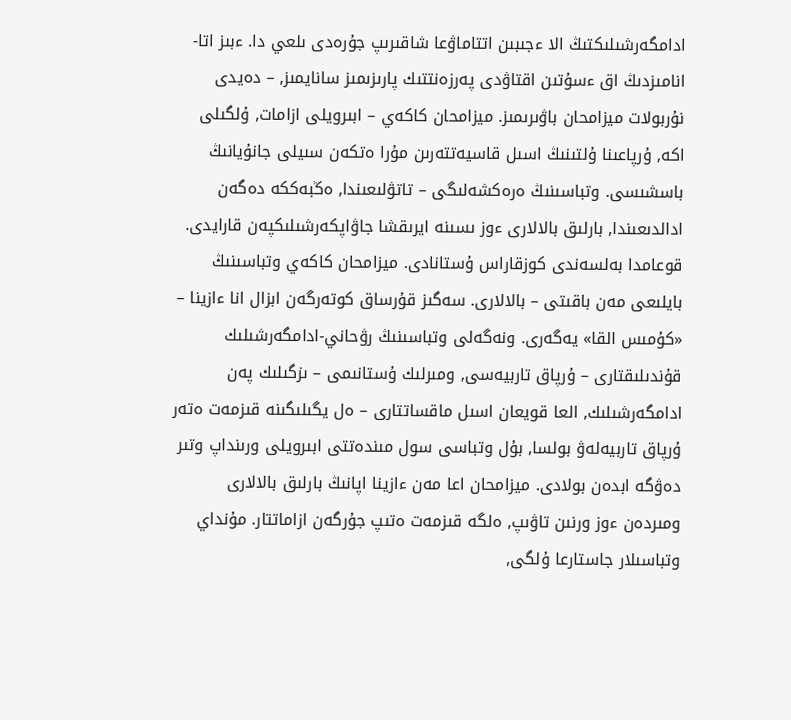ادامگەرشىلىكتىڭ الا ءجىبىن اتتاماۋعا شاقىرىپ جۇرەدى ىلعي دا. ءبىز اتا-انامىزدىڭ اق ءسۇتىن اقتاۋدى پەرزەنتتىك پارىزىمىز سانايمىز, – دەيدى نۇربولات ميزامحان باۋىرىمىز. ميزامحان كاكەي – ابىرويلى ازامات, ۇلگىلى اكە, ۇرپاعىنا ۇلتىنىڭ اسىل قاسيەتتەرىن مۇرا ەتكەن سىيلى جانۇيانىڭ باسشىسى. وتباسىنىڭ ەرەكشەلىگى – تاتۋلىعىندا, ەڭبەككە دەگەن ادالدىعىندا, بارلىق بالالارى ءوز ىسىنە ايرىقشا جاۋاپكەرشىلىكپەن قارايدى. قوعامدا بەلسەندى كوزقاراس ۇستانادى. ميزامحان كاكەي وتباسىنىڭ بايلىعى مەن باقىتى – بالالارى. سەگىز قۇرساق كوتەرگەن ابزال انا ءازينا – «كۇمىس القا» يەگەرى. ونەگەلى وتباسىنىڭ رۋحاني-ادامگەرشىلىك قۇندىلىقتارى – ۇرپاق تاربيەسى, ومىرلىك ۇستانىمى – ىزگىلىك پەن ادامگەرشىلىك, العا قويعان اسىل ماقساتتارى – ەل يگىلىگىنە قىزمەت ەتەر ۇرپاق تاربيەلەۋ بولسا, بۇل وتباسى سول مىندەتتى ابىرويلى ورىنداپ وتىر دەۋگە ابدەن بولادى. ميزامحان اعا مەن ءازينا اپانىڭ بارلىق بالالارى ومىردەن ءوز ورنىن تاۋىپ, ەلگە قىزمەت ەتىپ جۇرگەن ازاماتتار. مۇنداي وتباسىلار جاستارعا ۇلگى,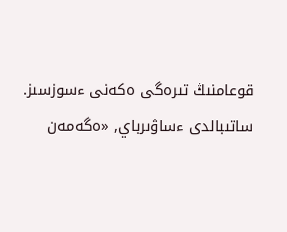قوعامنىڭ تىرەگى ەكەنى ءسوزسىز.
ساتىبالدى ءساۋىرباي, «ەگەمەن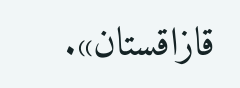قازاقستان».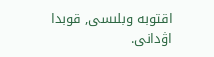اقتوبە وبلىسى, قوبدا اۋدانى.